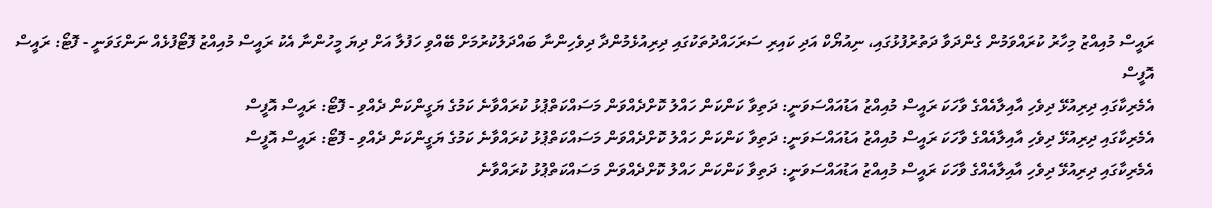ރައީސް މުއިއްޒު މިހާރު ކުރައްވަމުން ގެންދަވާ ދަތުރުފުޅުގައި، ނިއުޔޯކް އަދި ކައިރި ސަރަހައްދުތަކުގައި ދިރިއުޅެމުންދާ ދިވެހިންނާ ބައްދަލުކުރުމަށް ބޭއްވި ހަފުލާ އަށް ދިޔަ މީހުންނާ އެކު ރައީސް މުއިއްޒު ފޮޓޯފުޅެއް ނަންގަވަނީ - ފޮޓޯ: ރައީސް އޮފީސް
އެމެރިކާގައި ދިރިއުޅޭ ދިވެހި އާއިލާއެއްގެ ވާހަކަ ރައީސް މުއިއްޒު އަޑުއައްސަވަނީ: ދަތިވާ ކަންކަން ހައްލު ކޮށްދެއްވަން މަސައްކަތްޕުޅު ކުރައްވާނެ ކަމުގެ ޔަގީންކަން ދެއްވި - ފޮޓޯ: ރައީސް އޮފީސް
އެމެރިކާގައި ދިރިއުޅޭ ދިވެހި އާއިލާއެއްގެ ވާހަކަ ރައީސް މުއިއްޒު އަޑުއައްސަވަނީ: ދަތިވާ ކަންކަން ހައްލު ކޮށްދެއްވަން މަސައްކަތްޕުޅު ކުރައްވާނެ ކަމުގެ ޔަގީންކަން ދެއްވި - ފޮޓޯ: ރައީސް އޮފީސް
އެމެރިކާގައި ދިރިއުޅޭ ދިވެހި އާއިލާއެއްގެ ވާހަކަ ރައީސް މުއިއްޒު އަޑުއައްސަވަނީ: ދަތިވާ ކަންކަން ހައްލު ކޮށްދެއްވަން މަސައްކަތްޕުޅު ކުރައްވާނެ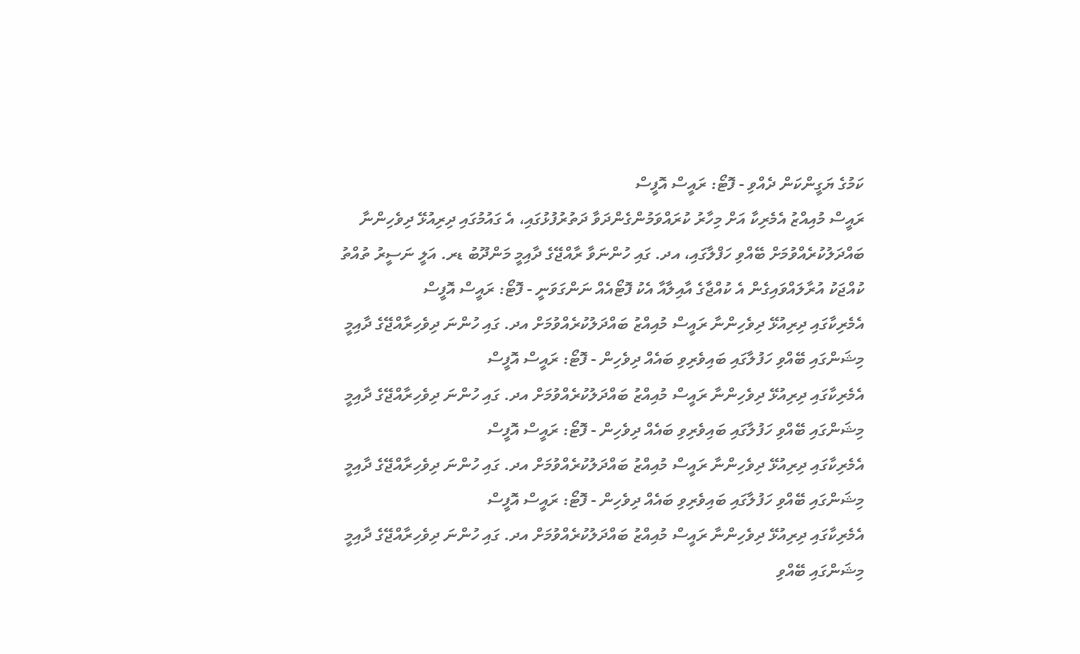ކަމުގެ ޔަގީންކަން ދެއްވި - ފޮޓޯ: ރައީސް އޮފީސް
ރައީސް މުއިއްޒު އެމެރިކާ އަށް މިހާރު ކުރައްވަމުންގެންދަވާ ދަތުރުފުޅުގައި، އެ ގައުމުގައި ދިރިއުޅޭ ދިވެހިންނާ ބައްދަލުކުރެއްވުމަށް ބޭއްވި ހަފްލާގައި، އދ. ގައި ހުންނަވާ ރާއްޖޭގެ ދާއިމީ މަންދޫބު ޑރ. އަލީ ނަސީރު ތުއްތު ކުއްޖަކު އުރާލައްވައިގެން އެ ކުއްޖާގެ އާއިލާއާ އެކު ފޮޓޯއެއް ނަންގަވަނީ - ފޮޓޯ: ރައީސް އޮފީސް
އެމެރިކާގައި ދިރިއުޅޭ ދިވެހިންނާ ރައީސް މުއިއްޒު ބައްދަލުކުރެއްވުމަށް އދ. ގައި ހުންނަ ދިވެހިރާއްޖޭގެ ދާއިމީ މިޝަންގައި ބޭއްވި ހަފުލާގައި ބައިވެރިވި ބައެއް ދިވެހިން - ފޮޓޯ: ރައީސް އޮފީސް
އެމެރިކާގައި ދިރިއުޅޭ ދިވެހިންނާ ރައީސް މުއިއްޒު ބައްދަލުކުރެއްވުމަށް އދ. ގައި ހުންނަ ދިވެހިރާއްޖޭގެ ދާއިމީ މިޝަންގައި ބޭއްވި ހަފުލާގައި ބައިވެރިވި ބައެއް ދިވެހިން - ފޮޓޯ: ރައީސް އޮފީސް
އެމެރިކާގައި ދިރިއުޅޭ ދިވެހިންނާ ރައީސް މުއިއްޒު ބައްދަލުކުރެއްވުމަށް އދ. ގައި ހުންނަ ދިވެހިރާއްޖޭގެ ދާއިމީ މިޝަންގައި ބޭއްވި ހަފުލާގައި ބައިވެރިވި ބައެއް ދިވެހިން - ފޮޓޯ: ރައީސް އޮފީސް
އެމެރިކާގައި ދިރިއުޅޭ ދިވެހިންނާ ރައީސް މުއިއްޒު ބައްދަލުކުރެއްވުމަށް އދ. ގައި ހުންނަ ދިވެހިރާއްޖޭގެ ދާއިމީ މިޝަންގައި ބޭއްވި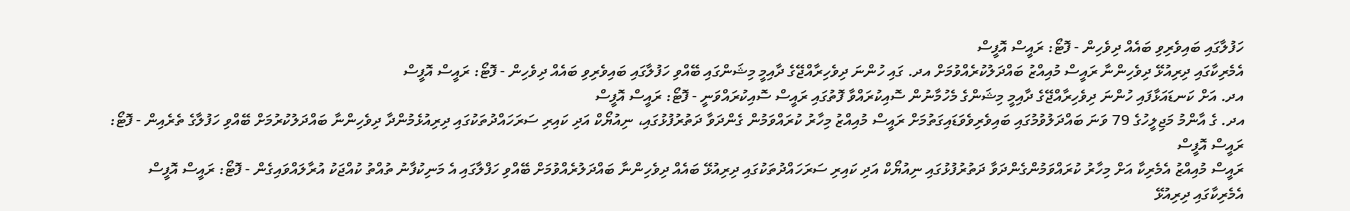ހަފުލާގައި ބައިވެރިވި ބައެއް ދިވެހިން - ފޮޓޯ: ރައީސް އޮފީސް
އެމެރިކާގައި ދިރިއުޅޭ ދިވެހިންނާ ރައީސް މުއިއްޒު ބައްދަލުކުރެއްވުމަށް އދ. ގައި ހުންނަ ދިވެހިރާއްޖޭގެ ދާއިމީ މިޝަންގައި ބޭއްވި ހަފުލާގައި ބައިވެރިވި ބައެއް ދިވެހިން - ފޮޓޯ: ރައީސް އޮފީސް
އދ. އަށް ކަނޑައަޅާފައި ހުންނަ ދިވެހިރާއްޖޭގެ ދާއިމީ މިޝަންގެ މެހުމާނުން ސޮއިކުރައްވާ ފޮތުގައި ރައީސް ސޮއިކުރައްވަނީ - ފޮޓޯ: ރައީސް އޮފީސް
އދ. ގެ އާންމު މަޖިލީހުގެ 79 ވަނަ ބައްދަލުވުމުގައި ބައިވެރިވެވަޑައިގަތުމަށް ރައީސް މުއިއްޒު މިހާރު ކުރައްވަމުން ގެންދަވާ ދަތުރުފުޅުގައި، ނިއުޔޯކް އަދި ކައިރި ސަރަހައްދުތަކުގައި ދިރިއުޅެމުންދާ ދިވެހިންނާ ބައްދަލުކުރުމަށް ބޭއްވި ހަފުލާގެ ތެރެއިން - ފޮޓޯ: ރައީސް އޮފީސް
ރައީސް މުއިއްޒު އެމެރިކާ އަށް މިހާރު ކުރައްވަމުންގެންދަވާ ދަތުރުފުޅުގައި ނިއުޔޯކް އަދި ކައިރި ސަރަހައްދުތަކުގައި ދިރިއުޅޭ ބައެއް ދިވެހިންނާ ބައްދަލުރެއްވުމަށް ބޭއްވި ހަފްލާގައި އެ މަނިކުފާނު ތުއްތު ކުއްޖަކު އުރާލައްވައިގެން - ފޮޓޯ: ރައީސް އޮފީސް
އެމެރިކާގައި ދިރިއުޅޭ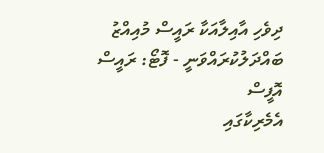ދިވެހި އާއިލާއަކާ ރައީސް މުއިއްޒު ބައްދަލުކުރައްވަނީ - ފޮޓޯ: ރައީސް އޮފީސް
އެމެރިކާގައި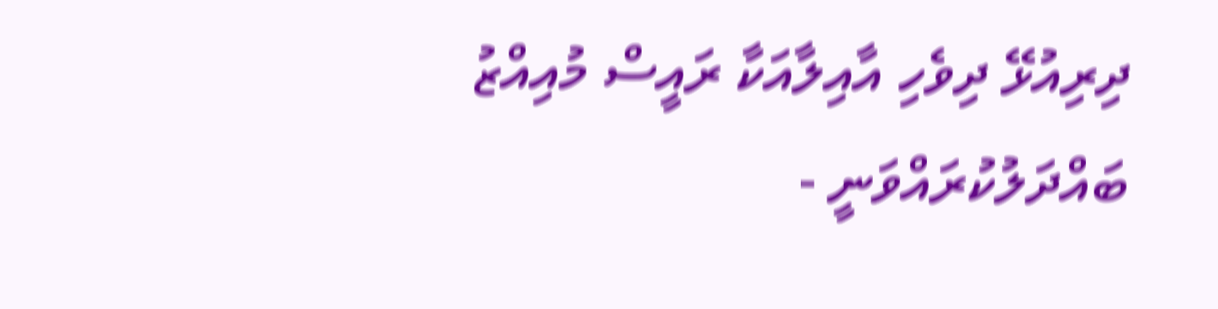ދިރިއުޅޭ ދިވެހި އާއިލާއަކާ ރައީސް މުއިއްޒު ބައްދަލުކުރައްވަނީ -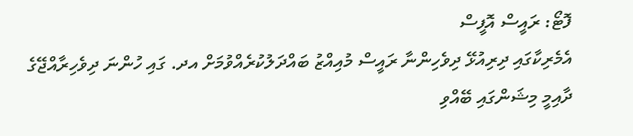ފޮޓޯ: ރައީސް އޮފީސް
އެމެރިކާގައި ދިރިއުޅޭ ދިވެހިންނާ ރައީސް މުއިއްޒު ބައްދަލުކުރެއްވުމަށް އދ. ގައި ހުންނަ ދިވެހިރާއްޖޭގެ ދާއިމީ މިޝަންގައި ބޭއްވި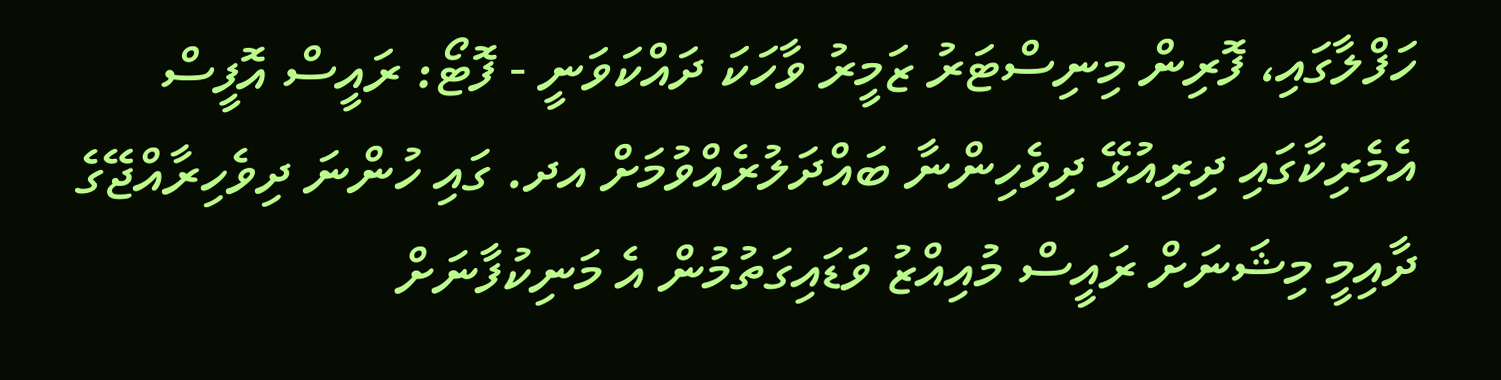ހަފްލާގައި، ފޮރިން މިނިސްޓަރު ޒަމީރު ވާހަކަ ދައްކަވަނީ - ފޮޓޯ: ރައީސް އޮފީސް
އެމެރިކާގައި ދިރިއުޅޭ ދިވެހިންނާ ބައްދަލުރެއްވުމަށް އދ. ގައި ހުންނަ ދިވެހިރާއްޖޭގެ ދާއިމީ މިޝަނަށް ރައީސް މުއިއްޒު ވަޑައިގަތުމުން އެ މަނިކުފާނަށް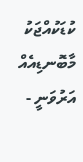ކުޑަކުއްޖަކު މާބޮނޑިއެއް އަރުވަނީ -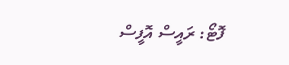ފޮޓޯ: ރައީސް އޮފީސް